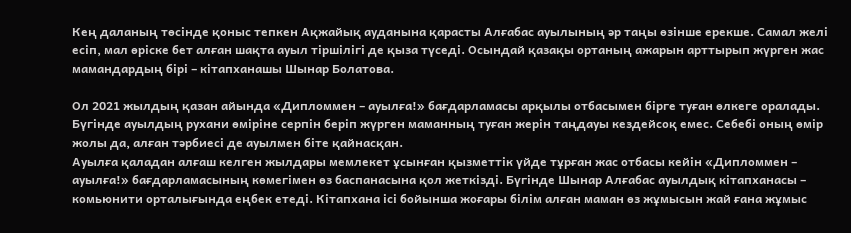Кең даланың төсінде қоныс тепкен Ақжайық ауданына қарасты Алғабас ауылының әр таңы өзінше ерекше. Самал желі есіп, мал өріске бет алған шақта ауыл тіршілігі де қыза түседі. Осындай қазақы ортаның ажарын арттырып жүрген жас мамандардың бірі – кітапханашы Шынар Болатова.

Ол 2021 жылдың қазан айында «Дипломмен – ауылға!» бағдарламасы арқылы отбасымен бірге туған өлкеге оралады. Бүгінде ауылдың рухани өміріне серпін беріп жүрген маманның туған жерін таңдауы кездейсоқ емес. Себебі оның өмір жолы да, алған тәрбиесі де ауылмен біте қайнасқан.
Ауылға қаладан алғаш келген жылдары мемлекет ұсынған қызметтік үйде тұрған жас отбасы кейін «Дипломмен – ауылға!» бағдарламасының көмегімен өз баспанасына қол жеткізді. Бүгінде Шынар Алғабас ауылдық кітапханасы – комьюнити орталығында еңбек етеді. Кітапхана ісі бойынша жоғары білім алған маман өз жұмысын жай ғана жұмыс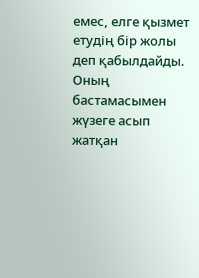емес, елге қызмет етудің бір жолы деп қабылдайды. Оның бастамасымен жүзеге асып жатқан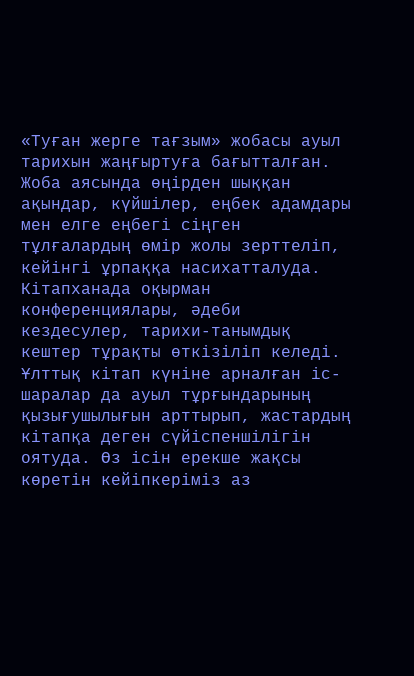«Туған жерге тағзым» жобасы ауыл тарихын жаңғыртуға бағытталған. Жоба аясында өңірден шыққан ақындар, күйшілер, еңбек адамдары мен елге еңбегі сіңген тұлғалардың өмір жолы зерттеліп, кейінгі ұрпаққа насихатталуда. Кітапханада оқырман конференциялары, әдеби кездесулер, тарихи-танымдық кештер тұрақты өткізіліп келеді. Ұлттық кітап күніне арналған іс-шаралар да ауыл тұрғындарының қызығушылығын арттырып, жастардың кітапқа деген сүйіспеншілігін оятуда. Өз ісін ерекше жақсы көретін кейіпкеріміз аз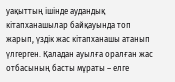уақыттың ішінде аудандық кітапханашылар байқауында топ жарып, үздік жас кітапханашы атанып үлгерген. Қаладан ауылға оралған жас отбасының басты мұраты – елге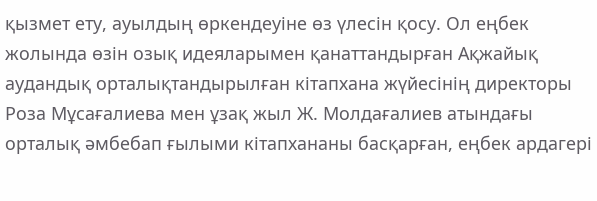қызмет ету, ауылдың өркендеуіне өз үлесін қосу. Ол еңбек жолында өзін озық идеяларымен қанаттандырған Ақжайық аудандық орталықтандырылған кітапхана жүйесінің директоры Роза Мұсағалиева мен ұзақ жыл Ж. Молдағалиев атындағы орталық әмбебап ғылыми кітапхананы басқарған, еңбек ардагері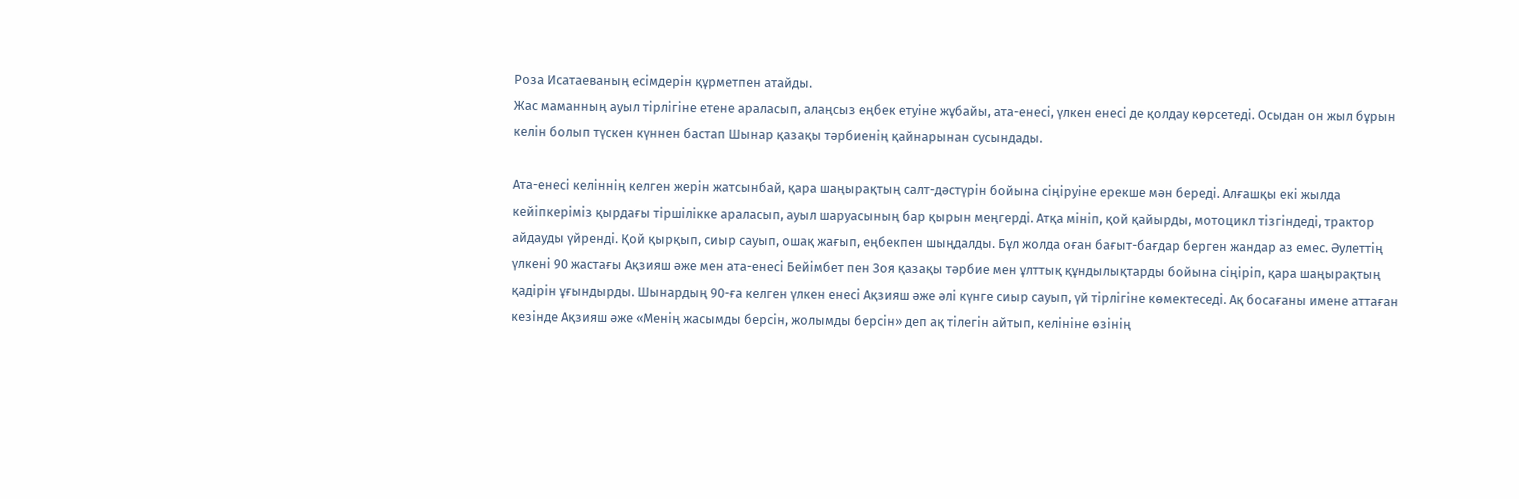Роза Исатаеваның есімдерін құрметпен атайды.
Жас маманның ауыл тірлігіне етене араласып, алаңсыз еңбек етуіне жұбайы, ата-енесі, үлкен енесі де қолдау көрсетеді. Осыдан он жыл бұрын келін болып түскен күннен бастап Шынар қазақы тәрбиенің қайнарынан сусындады.

Ата-енесі келіннің келген жерін жатсынбай, қара шаңырақтың салт-дәстүрін бойына сіңіруіне ерекше мән береді. Алғашқы екі жылда кейіпкеріміз қырдағы тіршілікке араласып, ауыл шаруасының бар қырын меңгерді. Атқа мініп, қой қайырды, мотоцикл тізгіндеді, трактор айдауды үйренді. Қой қырқып, сиыр сауып, ошақ жағып, еңбекпен шыңдалды. Бұл жолда оған бағыт-бағдар берген жандар аз емес. Әулеттің үлкені 90 жастағы Ақзияш әже мен ата-енесі Бейімбет пен Зоя қазақы тәрбие мен ұлттық құндылықтарды бойына сіңіріп, қара шаңырақтың қадірін ұғындырды. Шынардың 90-ға келген үлкен енесі Ақзияш әже әлі күнге сиыр сауып, үй тірлігіне көмектеседі. Ақ босағаны имене аттаған кезінде Ақзияш әже «Менің жасымды берсін, жолымды берсін» деп ақ тілегін айтып, келініне өзінің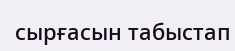сырғасын табыстап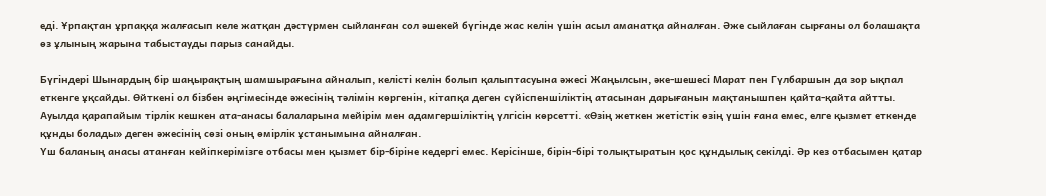еді. Ұрпақтан ұрпаққа жалғасып келе жатқан дәстүрмен сыйланған сол әшекей бүгінде жас келін үшін асыл аманатқа айналған. Әже сыйлаған сырғаны ол болашақта өз ұлының жарына табыстауды парыз санайды.

Бүгіндері Шынардың бір шаңырақтың шамшырағына айналып, келісті келін болып қалыптасуына әжесі Жаңылсын, әке-шешесі Марат пен Гүлбаршын да зор ықпал еткенге ұқсайды. Өйткені ол бізбен әңгімесінде әжесінің тәлімін көргенін, кітапқа деген сүйіспеншіліктің атасынан дарығанын мақтанышпен қайта-қайта айтты. Ауылда қарапайым тірлік кешкен ата-анасы балаларына мейірім мен адамгершіліктің үлгісін көрсетті. «Өзің жеткен жетістік өзің үшін ғана емес, елге қызмет еткенде құнды болады» деген әжесінің сөзі оның өмірлік ұстанымына айналған.
Үш баланың анасы атанған кейіпкерімізге отбасы мен қызмет бір-біріне кедергі емес. Керісінше, бірін-бірі толықтыратын қос құндылық секілді. Әр кез отбасымен қатар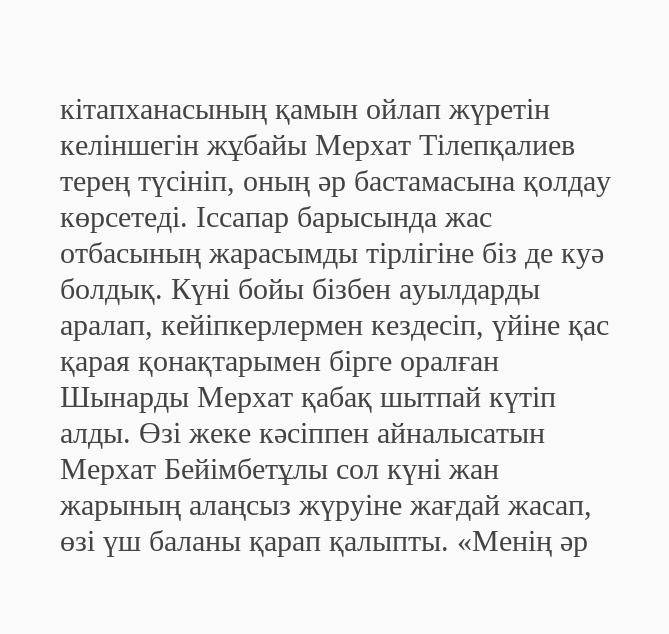кітапханасының қамын ойлап жүретін келіншегін жұбайы Мерхат Тілепқалиев терең түсініп, оның әр бастамасына қолдау көрсетеді. Іссапар барысында жас отбасының жарасымды тірлігіне біз де куә болдық. Күні бойы бізбен ауылдарды аралап, кейіпкерлермен кездесіп, үйіне қас қарая қонақтарымен бірге оралған Шынарды Мерхат қабақ шытпай күтіп алды. Өзі жеке кәсіппен айналысатын Мерхат Бейімбетұлы сол күні жан жарының алаңсыз жүруіне жағдай жасап, өзі үш баланы қарап қалыпты. «Менің әр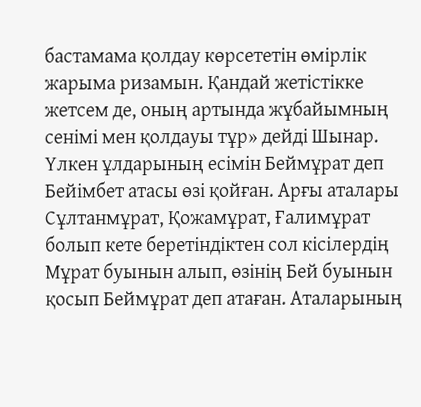бастамама қолдау көрсететін өмірлік жарыма ризамын. Қандай жетістікке жетсем де, оның артында жұбайымның сенімі мен қолдауы тұр» дейді Шынар.
Үлкен ұлдарының есімін Беймұрат деп Бейімбет атасы өзі қойған. Арғы аталары Сұлтанмұрат, Қожамұрат, Ғалимұрат болып кете беретіндіктен сол кісілердің Мұрат буынын алып, өзінің Бей буынын қосып Беймұрат деп атаған. Аталарының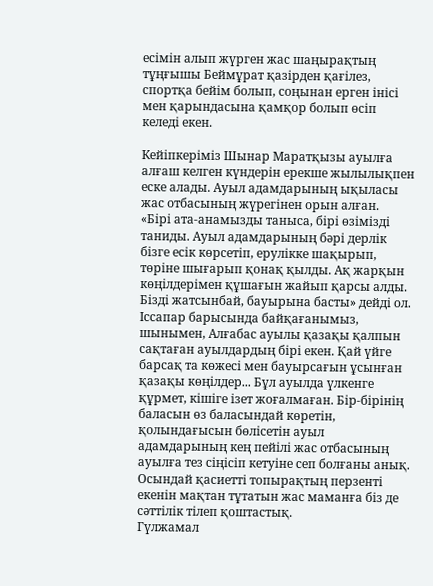есімін алып жүрген жас шаңырақтың тұңғышы Беймұрат қазірден қағілез, спортқа бейім болып, соңынан ерген інісі мен қарындасына қамқор болып өсіп келеді екен.

Кейіпкеріміз Шынар Маратқызы ауылға алғаш келген күндерін ерекше жылылықпен еске алады. Ауыл адамдарының ықыласы жас отбасының жүрегінен орын алған.
«Бірі ата-анамызды таныса, бірі өзімізді таниды. Ауыл адамдарының бәрі дерлік бізге есік көрсетіп, ерулікке шақырып, төріне шығарып қонақ қылды. Ақ жарқын көңілдерімен құшағын жайып қарсы алды. Бізді жатсынбай, бауырына басты» дейді ол.
Іссапар барысында байқағанымыз, шынымен, Алғабас ауылы қазақы қалпын сақтаған ауылдардың бірі екен. Қай үйге барсақ та көжесі мен бауырсағын ұсынған қазақы көңілдер... Бұл ауылда үлкенге құрмет, кішіге ізет жоғалмаған. Бір-бірінің баласын өз баласындай көретін, қолындағысын бөлісетін ауыл адамдарының кең пейілі жас отбасының ауылға тез сіңісіп кетуіне сеп болғаны анық. Осындай қасиетті топырақтың перзенті екенін мақтан тұтатын жас маманға біз де сәттілік тілеп қоштастық.
Гүлжамал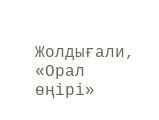Жолдығали,
«Орал өңірі»